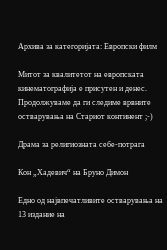Архива за категоријата: Европски филм

Митот за квалитетот на европската кинематографија е присутен и денес. Продолжуваме да ги следиме врвните остварувања на Стариот континент ;-)

Драма за религиозната себе-потрага

Кон „Хадевич“ на Бруно Димон

Едно од највпечатливите остварувања на 13 издание на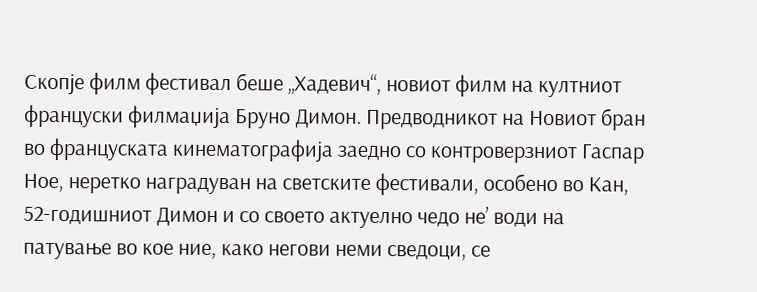Скопје филм фестивал беше „Хадевич“, новиот филм на култниот француски филмаџија Бруно Димон. Предводникот на Новиот бран во француската кинематографија заедно со контроверзниот Гаспар Ное, неретко наградуван на светските фестивали, особено во Кан, 52-годишниот Димон и со своето актуелно чедо не’ води на патување во кое ние, како негови неми сведоци, се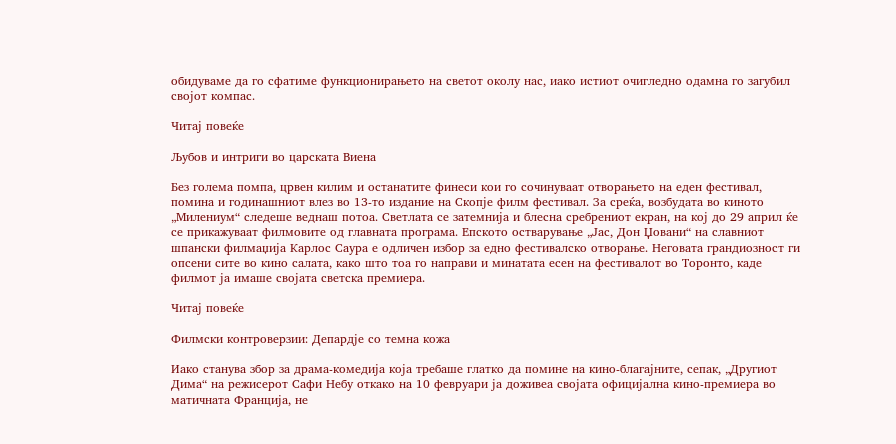обидуваме да го сфатиме функционирањето на светот околу нас, иако истиот очигледно одамна го загубил својот компас.

Читај повеќе

Љубов и интриги во царската Виена

Без голема помпа, црвен килим и останатите финеси кои го сочинуваат отворањето на еден фестивал, помина и годинашниот влез во 13-то издание на Скопје филм фестивал. За среќа, возбудата во киното „Милениум“ следеше веднаш потоа. Светлата се затемнија и блесна сребрениот екран, на кој до 29 април ќе се прикажуваат филмовите од главната програма. Епското остварување „Јас, Дон Џовани“ на славниот шпански филмаџија Карлос Саура е одличен избор за едно фестивалско отворање. Неговата грандиозност ги опсени сите во кино салата, како што тоа го направи и минатата есен на фестивалот во Торонто, каде филмот ја имаше својата светска премиера.

Читај повеќе

Филмски контроверзии: Депардје со темна кожа

Иако станува збор за драма-комедија која требаше глатко да помине на кино-благајните, сепак, „Другиот Дима“ на режисерот Сафи Небу откако на 10 февруари ја доживеа својата официјална кино-премиера во матичната Франција, не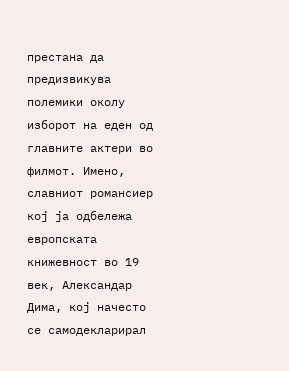престана да предизвикува полемики околу изборот на еден од главните актери во филмот. Имено, славниот романсиер кој ја одбележа европската книжевност во 19 век, Александар Дима, кој начесто се самодекларирал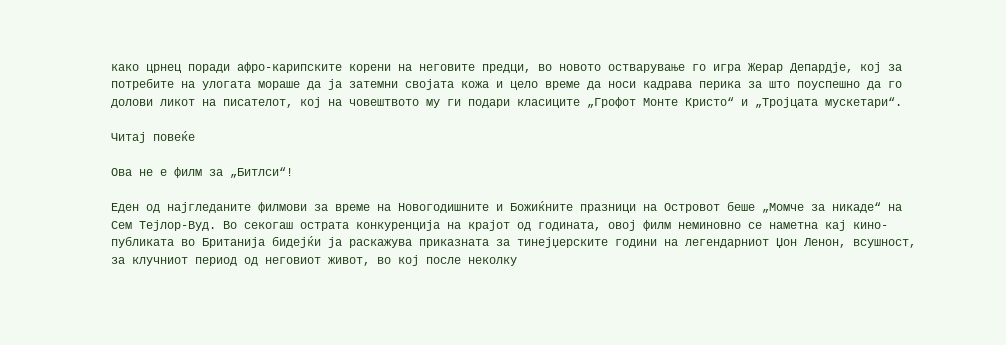како црнец поради афро-карипските корени на неговите предци, во новото остварување го игра Жерар Депардје, кој за потребите на улогата мораше да ја затемни својата кожа и цело време да носи кадрава перика за што поуспешно да го долови ликот на писателот, кој на човештвото му ги подари класиците „Грофот Монте Кристо“ и „Тројцата мускетари“.

Читај повеќе

Ова не е филм за „Битлси“!

Еден од најгледаните филмови за време на Новогодишните и Божиќните празници на Островот беше „Момче за никаде“ на Сем Тејлор-Вуд. Во секогаш острата конкуренција на крајот од годината, овој филм неминовно се наметна кај кино-публиката во Британија бидејќи ја раскажува приказната за тинејџерските години на легендарниот Џон Ленон, всушност, за клучниот период од неговиот живот, во кој после неколку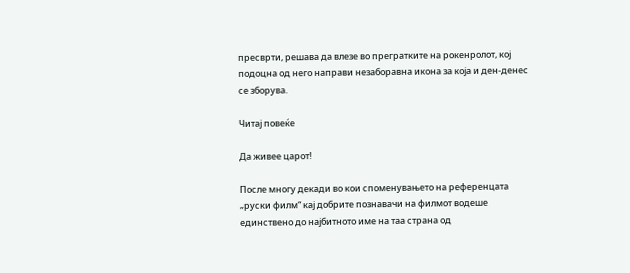пресврти, решава да влезе во прегратките на рокенролот, кој подоцна од него направи незаборавна икона за која и ден-денес се зборува.

Читај повеќе

Да живее царот!

После многу декади во кои споменувањето на референцата „руски филм“ кај добрите познавачи на филмот водеше единствено до најбитното име на таа страна од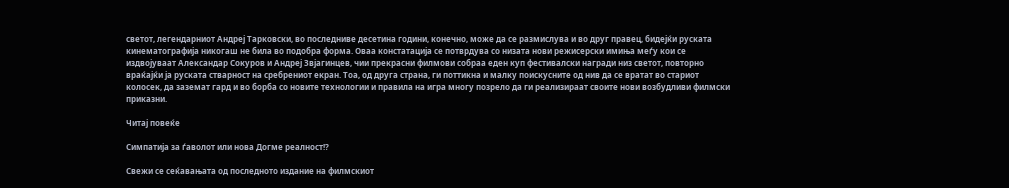светот, легендарниот Андреј Тарковски, во последниве десетина години, конечно, може да се размислува и во друг правец, бидејќи руската кинематографија никогаш не била во подобра форма. Оваа констатација се потврдува со низата нови режисерски имиња меѓу кои се издвојуваат Александар Сокуров и Андреј Звјагинцев, чии прекрасни филмови собраа еден куп фестивалски награди низ светот, повторно враќајќи ја руската стварност на сребрениот екран. Тоа, од друга страна, ги поттикна и малку поискусните од нив да се вратат во стариот колосек, да заземат гард и во борба со новите технологии и правила на игра многу позрело да ги реализираат своите нови возбудливи филмски приказни.

Читај повеќе

Симпатија за ѓаволот или нова Догме реалност!?

Свежи се сеќавањата од последното издание на филмскиот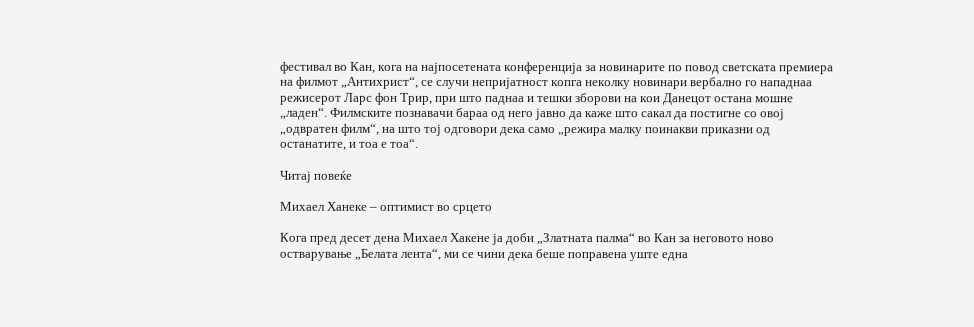фестивал во Кан, кога на најпосетената конференција за новинарите по повод светската премиера на филмот „Антихрист“, се случи непријатност копга неколку новинари вербално го нападнаа режисерот Ларс фон Трир, при што паднаа и тешки зборови на кои Данецот остана мошне „ладен“. Филмските познавачи бараа од него јавно да каже што сакал да постигне со овој „одвратен филм“, на што тој одговори дека само „режира малку поинакви приказни од останатите, и тоа е тоа“.

Читај повеќе

Михаел Ханеке – оптимист во срцето

Кога пред десет дена Михаел Хакене ја доби „Златната палма“ во Кан за неговото ново остварување „Белата лента“, ми се чини дека беше поправена уште една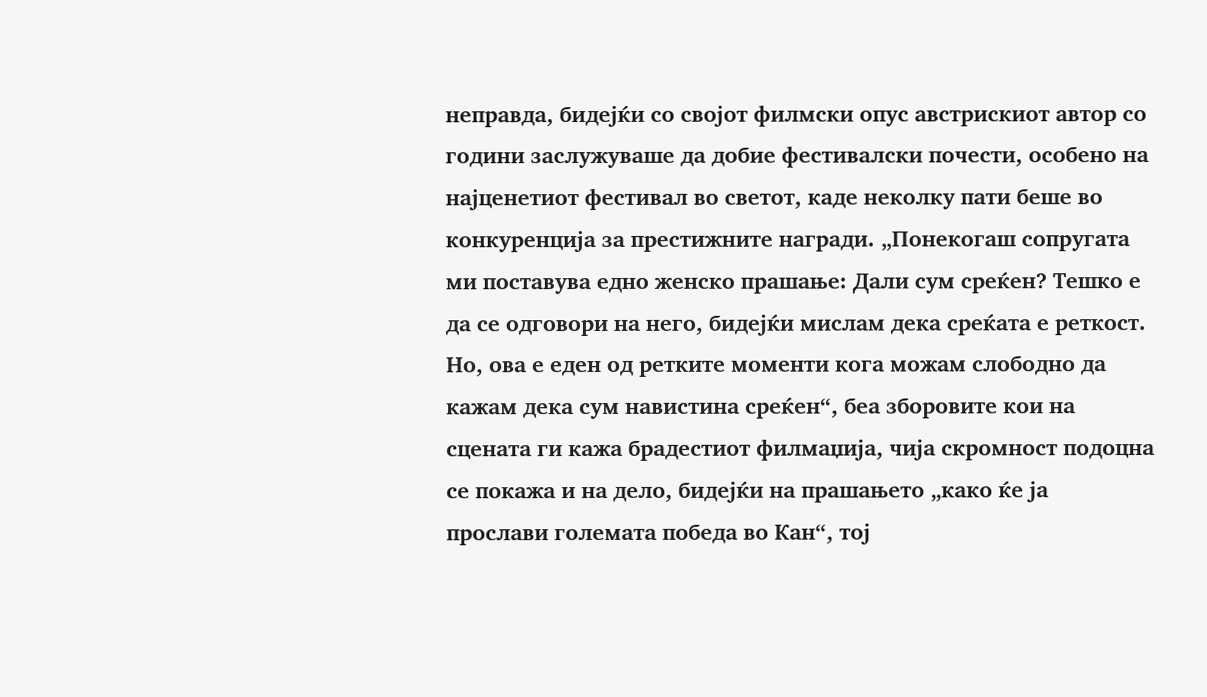неправда, бидејќи со својот филмски опус австрискиот автор со години заслужуваше да добие фестивалски почести, особено на најценетиот фестивал во светот, каде неколку пати беше во конкуренција за престижните награди. „Понекогаш сопругата ми поставува едно женско прашање: Дали сум среќен? Тешко е да се одговори на него, бидејќи мислам дека среќата е реткост. Но, ова е еден од ретките моменти кога можам слободно да кажам дека сум навистина среќен“, беа зборовите кои на сцената ги кажа брадестиот филмаџија, чија скромност подоцна се покажа и на дело, бидејќи на прашањето „како ќе ја прослави големата победа во Кан“, тој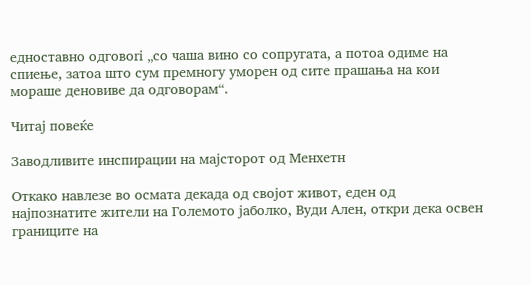едноставно одговоri „со чаша вино со сопругата, а потоа одиме на спиење, затоа што сум премногу уморен од сите прашања на кои мораше деновиве да одговорам“.

Читај повеќе

Заводливите инспирации на мајсторот од Менхетн

Откако навлезе во осмата декада од својот живот, еден од најпознатите жители на Големото јаболко, Вуди Ален, откри дека освен границите на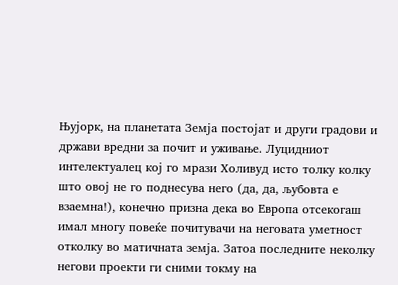Њујорк, на планетата Земја постојат и други градови и држави вредни за почит и уживање. Луцидниот интелектуалец кој го мрази Холивуд исто толку колку што овој не го поднесува него (да, да, љубовта е взаемна!), конечно призна дека во Европа отсекогаш имал многу повеќе почитувачи на неговата уметност отколку во матичната земја. Затоа последните неколку негови проекти ги сними токму на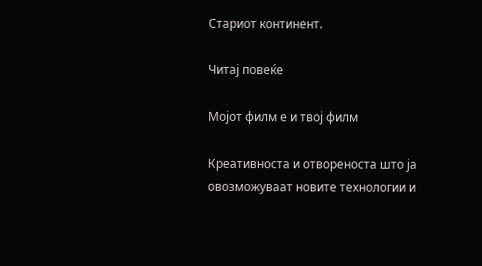Стариот континент.

Читај повеќе

Мојот филм е и твој филм

Креативноста и отвореноста што ја овозможуваат новите технологии и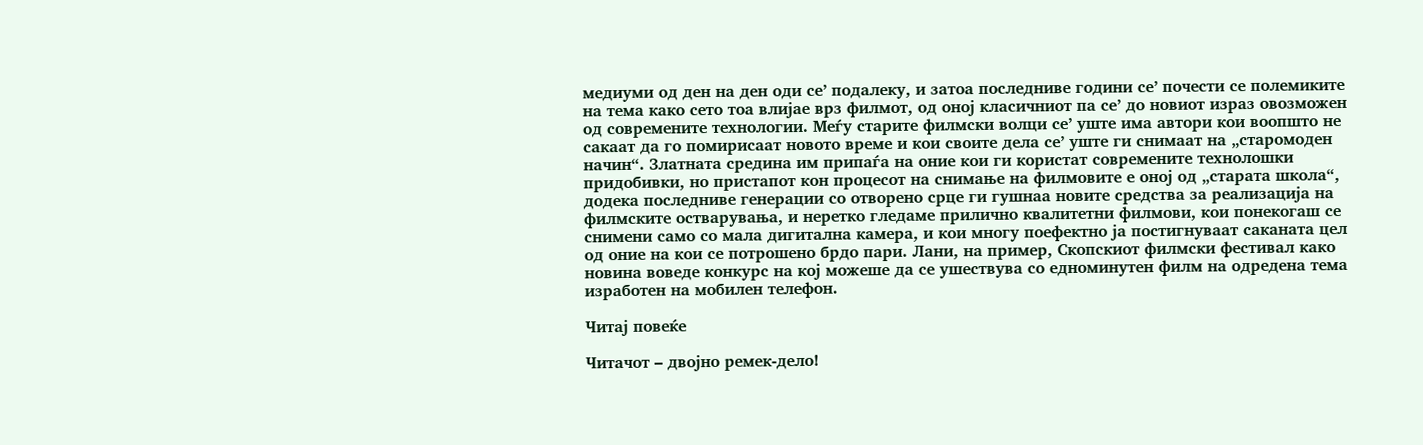медиуми од ден на ден оди се’ подалеку, и затоа последниве години се’ почести се полемиките на тема како сето тоа влијае врз филмот, од оној класичниот па се’ до новиот израз овозможен од современите технологии. Меѓу старите филмски волци се’ уште има автори кои воопшто не сакаат да го помирисаат новото време и кои своите дела се’ уште ги снимаат на „старомоден начин“. Златната средина им припаѓа на оние кои ги користат современите технолошки придобивки, но пристапот кон процесот на снимање на филмовите е оној од „старата школа“, додека последниве генерации со отворено срце ги гушнаа новите средства за реализација на филмските остварувања, и неретко гледаме прилично квалитетни филмови, кои понекогаш се снимени само со мала дигитална камера, и кои многу поефектно ја постигнуваат саканата цел од оние на кои се потрошено брдо пари. Лани, на пример, Скопскиот филмски фестивал како новина воведе конкурс на кој можеше да се ушествува со едноминутен филм на одредена тема изработен на мобилен телефон.

Читај повеќе

Читачот – двојно ремек-дело!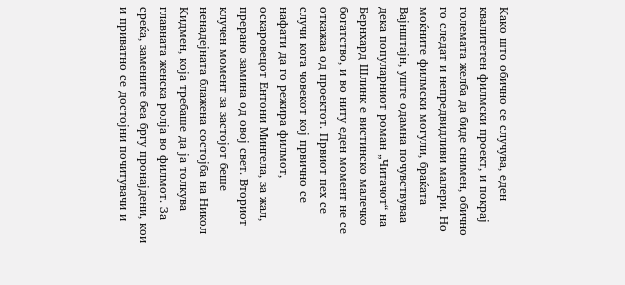Како што обично се случува, еден квалитетен филмски проект, и покрај големата желба да биде снимен, обично го следат и непредвидливи малери. Но моќните филмски могули, браќата Вајнштајн, уште одамна почувствуваа дека популарниот роман „Читачот“ на Бернхард Шлинк е вистинско малечко богатство, и во ниту еден момент не се откажаа од проектот. Првиот пех се случи кога човекот кој првично се нафати да го режира филмот, оскаровецот Ентони Мингела, за жал, прерано замина од овој свет. Вториот клучен момент за застојот беше ненадејната блажена состојба на Никол Кидмен, која требаше да ја толкува главната женска ролја во филмот. За среќа, замените беа бргу пронајдени, кои и приватно се достојни почитувачи и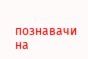познавачи на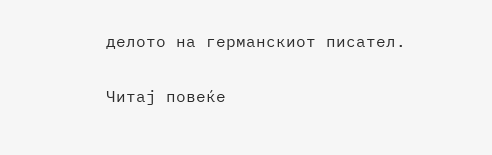делото на германскиот писател.

Читај повеќе